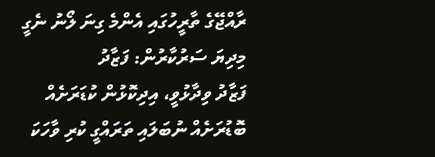ރާއްޖޭގެ ތާރީހުގައި އެންމެ ގިނަ ލޯނު ނެގީ މިދިޔަ ސަރުކާރުން: ފަޒާދު
ފަޒާދު ވިދާޅުވީ، އިދިކޮޅުން ކުޑަރަށެއް ބޮޑުރަށެއް ނުބަލައި ތަރައްގީ ކުރި ވާހަކަ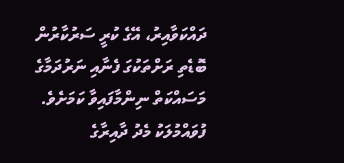ދައްކަވާއިރު، އޭގެ ކުރީ ސަރުކާރުން ބޮޑެތި ރަށްތަކުގަ ފެނާއި ނަރުދަމާގެ މަސައްކަތް ނިންމާފައިވާ ކަމަށެވެ.
ފުވައްމުލަކު މެދު ދާއިރާގެ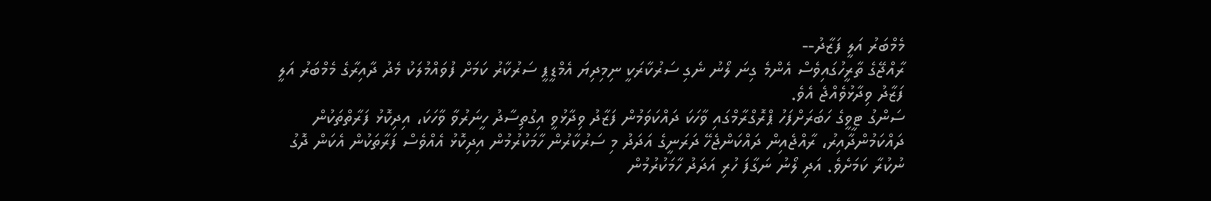މެމްބަރު އަލީ ފަޒާދު--
ރާއްޖޭގެ ތާރީހުގައިވެސް އެންމެ ގިނަ ލޯނު ނެގި ސަރުކާރަކީ ނިމިދިޔަ އެމްޑީޕީ ސަރުކާރު ކަމަށް ފުވައްމުލަކު މެދު ދާއިރާގެ މެމްބަރު އަލީ ފަޒާދު ވިދާޅުވެއްޖެ އެވެ.
ސަންގު ޓީވީގެ ހަބަރަށްފަހު ޕްރޮގްރާމްގައި ވާހަކަ ދައްކަވަމުން ފަޒާދު ވިދާޅުވީ އިގުތިސާދު ހީނަރުވާ ވާހަކަ، އިދިކޮޅު ފަރާތްތަކުން ދައްކަމުންދާއިރު، ރާއްޖެއިން ދައްކަންޖެހޭ ދަރަނީގެ އަދަދު މި ސަރުކާރުން ހާމަކުރުމުން އިދިކޮޅު އެއްވެސް ފަރާތަކުން އެކަން ދޮގު ނުކުރާ ކަމަށެވެ. އަދި ލޯނު ނަގާފަ ހުރި އަދަދު ހާމަކުރުމުން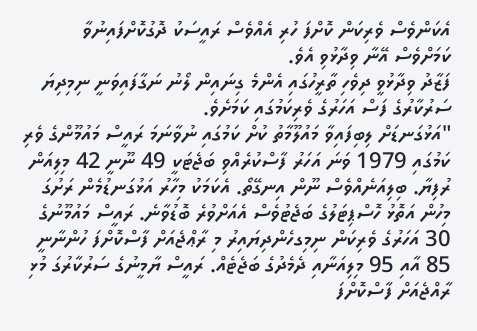އެކަންވެސް ވެރިކަން ކޮށްފަ ހުރި އެއްވެސް ރައީސަކު ދޮގުކޮށްފައިނުވާ ކަމަށްވެސް އޭނާ ވިދާޅުވި އެވެ.
ފަޒާދު ވިދާޅުވީ ދިވެހި ތާރީހުގައި އެންމެ ގިނައިން ލޯނު ނަގާފައިވަނީ ނިމިދިޔަ ސަރުކާރުގެ ފަސް އަހަރުގެ ވެރިކަމުގައި ކަމަށެވެ.
"އަޅުގަނޑަށް ލިބިފައިވާ މައުލޫމާތު ކުށް ކަމުގައި ނުވާނަމަ ރައީސް މައުމޫންގެ ވެރި ކަމުގައި 1979 ވަނަ އަހަރު ފާސްކުރެއްވި ބަޖެޓަކީ 49 ނޫނީ 42 މިލިއަން ރުފިޔާ. ބިލިއަނެއްވެސް ނޫން އިނގޭތޯ. އެކަމަކު މިހާރު އަޅުގަނޑުމެން ރަށުގަ މިހުން އަތޮޅު ހޮސްޕިޓަލުގެ ބަޖެޓުވެސް އެއަށްވުރެ ބޮޑުވާނެ. ރައީސް މައުމޫނުގެ 30 އަހަރުގެ ވެރިކަން ނިމިގހެންދިޔައިރު މި ރާޢްޖެއަށް ފާސްކޮށްފަ ހުންނާނީ 85 އާއި 95 މިލިއަނާއި ދެމެދުގެ ބަޖެޓެއް. ރައީސް ޔާމީނުގެ ސަރުކާރުގަ މުޅި ރާއްޖެއަށް ފާސްކޮށްފަ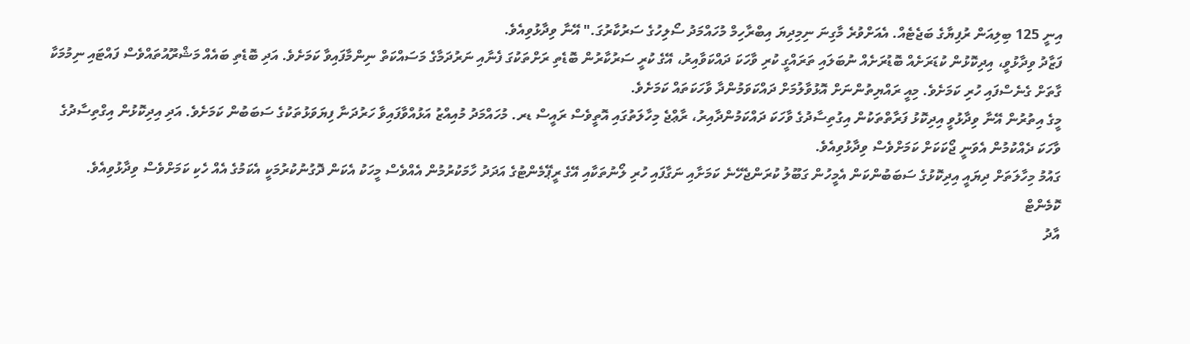އިނީ 125 ބިލިއަން ރުފިޔާގެ ބަޖެޓެއް. އެއަށްވުރެ މާގިނަ ނިމިދިޔަ އިބްރާހިމް މުހައްމަދު ސޯލިހުގެ ސަރުކާރުގަ." އޭނާ ވިދާޅުވިއެވެ.
ފަޒާދު ވިދާޅުވީ، އިދިކޮޅުން ކުޑަރަށެއް ބޮޑުރަށެއް ނުބަލައި ތަރައްގީ ކުރި ވާހަކަ ދައްކަވާއިރު، އޭގެ ކުރީ ސަރުކާރުން ބޮޑެތި ރަށްތަކުގަ ފެނާއި ނަރުދަމާގެ މަސައްކަތް ނިންމާފައިވާ ކަމަށެވެ. އަދި ބޮޑެތި ބައެއް މަޝްރޫއުތައްވެސް ފައްޓައި ނިމުމަކާ ގާތަށް ގެނެސްފައި ހުރި ކަމަށެވެ. މިއީ ރައްޔިތުންނަށް އޮޅުވާލުމަށް ދައްކަވަމުންދާ ވާހަކަތައް ކަމަށެވެ.
މީގެ އިތުރުން އޭނާ ވިދާޅުވީ އިދިކޮޅު ފަރާތްތަކުން އިގުތިސާދުގެ ވާހަކަ ދައްކަމުންދާއިރު، ރާޢްޖެ މިހާލަތުގައި އޮތީވެސް ރައީސް ޑރ. މުހައްމަދު މުއިއްޒު އަޅުއްވާފައިވާ ހަރުދަނާ ފިޔަވަޅުތަކުގެ ސަބަބުން ކަމަށެވެ. އަދި އިދިކޮޅުން އިގްތިސާދުގެ ވާހަކަ ދެއްކުމުން އެވަނީ ޖޯކަކަށް ކަމަށްވެސް ވިދާޅުވިއެވެ.
ގައުމު މިހާލަތަށް ދިޔައީ އިދިކޮޅުގެ ސަބަބުންކަން އެމީހުން ގަބޫލު ކުރަންޖެހޭނެ ކަމަށާއި ނަގާފައި ހުރި ލޯނުތަކާއި އޭގެ ރީޕޭމެންޓުގެ އަދަދު ހާމަކުރުމުން އެއްވެސް މީހަކު އެކަން ދޮގުނުކުރުމަކީ އެކަމުގެ އެއް ހެކި ކަމަށްވެސް ވިދާޅުވިއެވެ.
ކޮމެންޓް
އާދު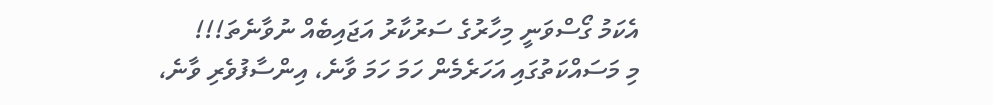އެކަމު ގޯސްވަނީ މިހާރުގެ ސަރުކާރު އަޖައިބެއް ނުވާނެތަ!!!
މި މަސައްކަތުގައި އަހަރެމެން ހަމަ ހަމަ ވާނެ، އިންސާފުވެރި ވާނެ،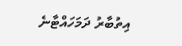އިތުބާރު ދަމަހައްޓާނެ